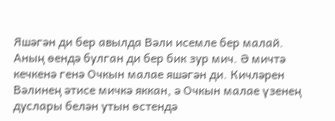Яшәгән ди бер авылда Вәли исемле бер малай. Аның өендә булган ди бер бик зур мич. Ә мичтә кечкенә генә Очкын малае яшәгән ди. Кичләрен Вәлинең әтисе мичкә яккан, ә Очкын малае үзенең дуслары белән утын өстендә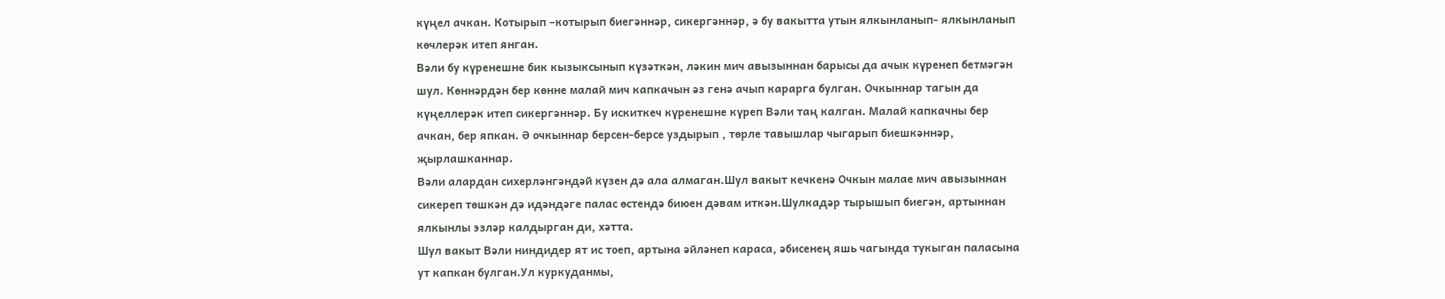күңел ачкан. Котырып –котырып биегәннәр, сикергәннәр, ә бу вакытта утын ялкынланып- ялкынланып көчлерәк итеп янган.
Вәли бу күренешне бик кызыксынып күзәткән, ләкин мич авызыннан барысы да ачык күренеп бетмәгән шул. Көннәрдән бер көнне малай мич капкачын әз генә ачып карарга булган. Очкыннар тагын да күңеллерәк итеп сикергәннәр. Бу искиткеч күренешне күреп Вәли таң калган. Малай капкачны бер ачкан, бер япкан. Ә очкыннар берсен-берсе уздырып , төрле тавышлар чыгарып биешкәннәр, җырлашканнар.
Вәли алардан сихерләнгәндәй күзен дә ала алмаган.Шул вакыт кечкенә Очкын малае мич авызыннан сикереп төшкән дә идәндәге палас өстендә биюен дәвам иткән.Шулкадәр тырышып биегән, артыннан ялкынлы эзләр калдырган ди, хәтта.
Шул вакыт Вәли ниндидер ят ис тоеп, артына әйләнеп караса, әбисенең яшь чагында тукыган паласына ут капкан булган.Ул куркуданмы,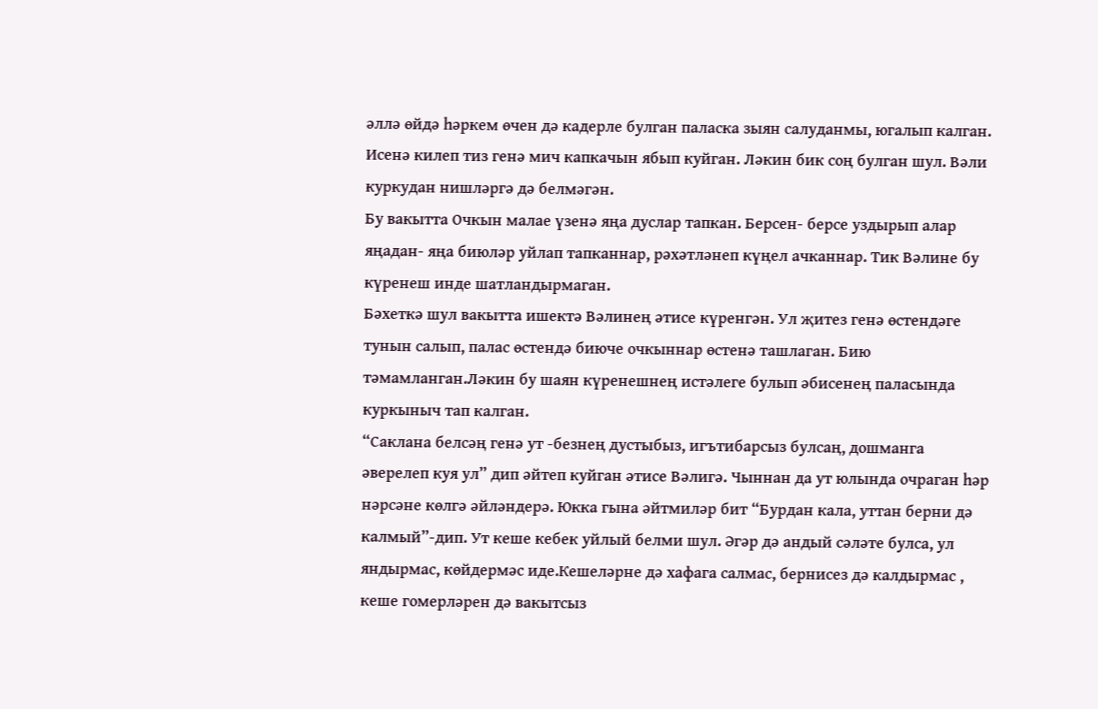әллә өйдә һәркем өчен дә кадерле булган паласка зыян салуданмы, югалып калган. Исенә килеп тиз генә мич капкачын ябып куйган. Ләкин бик соң булган шул. Вәли куркудан нишләргә дә белмәгән.
Бу вакытта Очкын малае үзенә яңа дуслар тапкан. Берсен- берсе уздырып алар яңадан- яңа биюләр уйлап тапканнар, рәхәтләнеп күңел ачканнар. Тик Вәлине бу күренеш инде шатландырмаган.
Бәхеткә шул вакытта ишектә Вәлинең әтисе күренгән. Ул җитез генә өстендәге тунын салып, палас өстендә биюче очкыннар өстенә ташлаган. Бию тәмамланган.Ләкин бу шаян күренешнең истәлеге булып әбисенең паласында куркыныч тап калган.
“Саклана белсәң генә ут -безнең дустыбыз, игътибарсыз булсаң, дошманга әверелеп куя ул” дип әйтеп куйган әтисе Вәлигә. Чыннан да ут юлында очраган һәр нәрсәне көлгә әйләндерә. Юкка гына әйтмиләр бит “Бурдан кала, уттан берни дә калмый”-дип. Ут кеше кебек уйлый белми шул. Әгәр дә андый сәләте булса, ул яндырмас, көйдермәс иде.Кешеләрне дә хафага салмас, бернисез дә калдырмас , кеше гомерләрен дә вакытсыз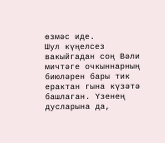өзмәс иде.
Шул күңелсез вакыйгадан соң Вәли мичтәге очкыннарның биюләрен бары тик ерактан гына күзәтә башлаган. Үзенең дусларына да,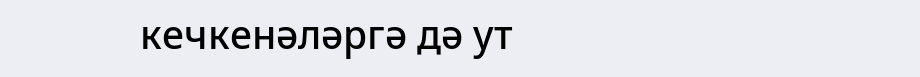кечкенәләргә дә ут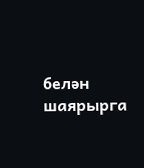белән шаярырга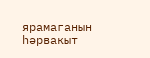ярамаганын һәрвакыт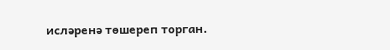исләренә төшереп торган.